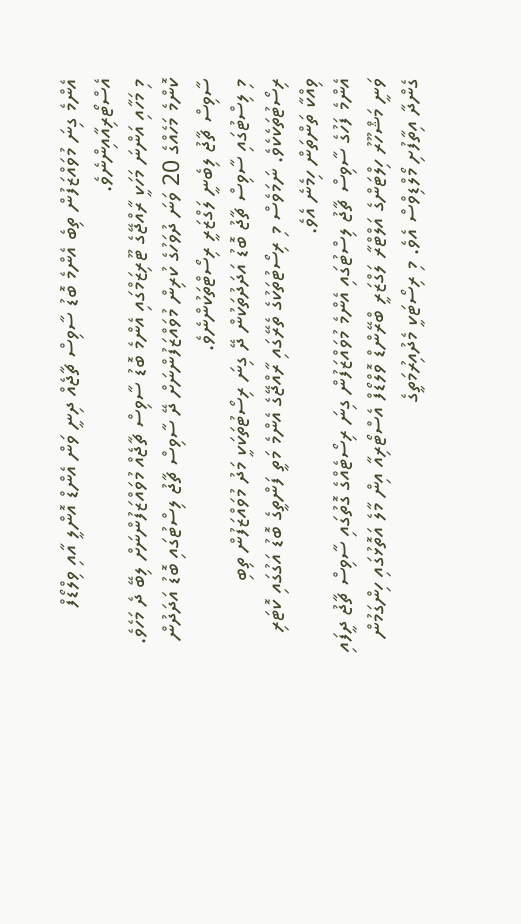އެންމެ ގިނަ މުވައްޒަފުން ތިބެ އެންމެ ބޮޑު ސާވިސް ޗާޖެއް ދިނީ ވަން އެންޑް އޮންލީ އާއި ވިލްޑޯފް އެސްޓޯރިއާއިންނެވެ.
މި މަހާއި އަންނަ މަހަކީ ރާއްޖޭގެ ޓޫރިޒަމްގައި އެންމެ ބޮޑު ސާވިސް ޗާޖެއް މުވައްޒަފުންނަށް ލިބޭ ދެ މަހެވެ. ކޮންމެ މަހެއްގެ 20 ވަނަ ދުވަހުގެ ކުރިން މުވައްޒަފުންނަށް ދޭ ސާވިސް ޗާޖު ލިސްޓުގައި ބޮޑު އަދަދުން ސާވިސް ޗާޖު ލިބެނީ ލަގްޒަރީ ރިސޯޓްތަކުންނެވެ.
މި ލިސްޓުގައި ސާވިސް ޗާޖު ބޮޑު އަދަދުތަކުން ދޭ ގިނަ ރިސޯޓުތަކަކީ މަދު މުވައްޒަފުން ތިބި ރިސޯޓުތަކެކެވެ. ނަމަވެސް މި ރިސޯޓުތަކުގެ ތެރޭގައި ރާއްޖޭގެ އެންމެ މަތީ ފަންތީގެ ބޮޑު އަގުގައި ކޮޓަރި ވިއްކާ ތަންތަން ހިމެނެ އެވެ.
އެންމެ ފަހުގެ ސާވިސް ޗާޖު ލިސްޓުގައި އެންމެ މުވައްޒަފުން ގިނަ ރިސޯޓެއްގެ ގޮތުގައި ސާވިސް ޗާޖު ދީފައި ވަނީ މަޝްހޫރު ހިލްޓަންގެ އަލްޓްރާ ލަގްޒަރީ ބްރޭންޑް ވޮލްޑޯފް އެސްޓޯރިއާ އިން މާލެ އަތޮޅުގައި ހިންގަމުން ގެންދާ އިތާފުށި މޯލްޑިވްސް އެވެ. މި ރިސޯޓަކީ މެދުއިރުމަތީގެ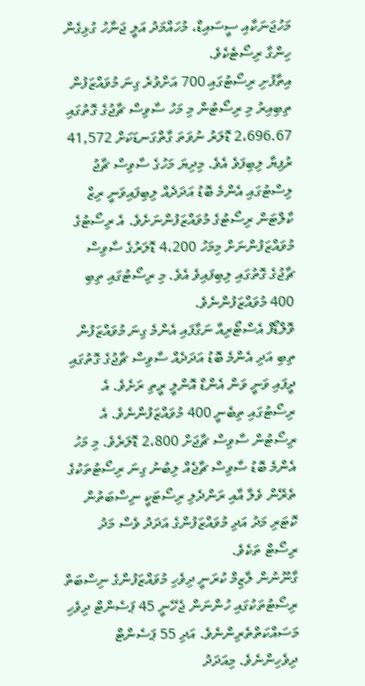މަހުޖަނަކާއި ސީސައިޑް، މުހައްމަދު އަލީ ޖަނާހު ގުޅިގެން ހިންގާ ރިސޯޓެކެވެ.
އިތާފުށި ރިސޯޓުގައި 700 އަށްވުރެ ގިނަ މުވައްޒަފުން ތިބިއިރު މި ރިސޯޓުން މި މަހު ސާވިސް ޗާޖުގެ ގޮތުގައި 2،696.67 ޑޮލަރު ނުވަތަ ގާތްގަނޑަކަށް 41,572 ރުފިޔާ ލިބިފަވެ އެވެ. މިދިޔަ މަހުގެ ސާވިސް ޗާޖު ލިސްޓުގައި އެންމެ ބޮޑު އަދަދެއް ލިބިފައިވަނީ ރިޒް ކާލްޓަން ރިސޯޓުގެ މުވައްޒަފުންނަށެވެ. އެ ރިސޯޓުގެ މުވައްޒަފުންނަށް މިމަހު 4،200 ޑޮލަރުގެ ސާވިސް ޗާޖުގެ ގޮތުގައި ލިބިފައިވެ އެވެ. މި ރިސޯޓުގައި ތިބި 400 މުވައްޒަފުންނެވެ.
ވޮލްޑޯފް އެސްޓޯރިއާ ނަގާފައި އެންމެ ގިނަ މުވައްޒަފުން ތިބި އަދި އެންމެ ބޮޑު އަދަދެއް ސާވިސް ޗާޖުގެ ގޮތުގައި ދީފައި ވަނީ ވަން އެންޑް އޮންލީ ރީތި ރަށެވެ. އެ ރިސޯޓުގައި ތިބެނީ 400 މުވައްޒަފުންނެވެ. އެ ރިސޯޓުން ސާވިސް ޗާޖަށް 2،800 ޑޮލަރެވެ. މި މަހު އެންމެ ބޮޑު ސާވިސް ޗާޖެއް ލިބުނު ގިނަ ރިސޯޓުތަކުގެ ތެރޭން ވެލާ އާއި ރަންދެލި ރިސޯޓަކީ ނިސްބަތުން ކޮޓަރި މަދު އަދި މުވައްޒަފުންގެ އަދަދު ވެސް މަދު ރިސޯޓް ތަކެވެ.
ގާނޫނުން ލާޒިމް ކުރަނީ ދިވެހި މުވައްޒަފުންގެ ނިސްބަތް ރިސޯޓުތަކުގައި ހުންނަން ޖެހޭނީ 45 ޕަސެންޓް ދިވެހި މަސައްކަތްތެރިންނެވެ. އަދި 55 ޕަސެންޓް ދިވެހިންނެވެ. މިއަދަދު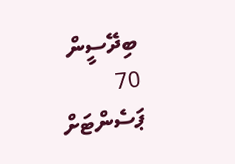ބިދޭސީން 70 ޕަސެންޓަށް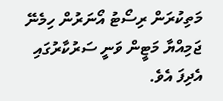މަތިކުރަން ރިސޯޓު އޯނަރުން ހިމެނޭ ޖަމިއްޔާ މަޓީން ވަނީ ސަރުކާރުގައި އެދިފަ އެވެ.